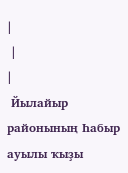|
 |
|
 Йылайыр районының Һабыр ауылы ҡыҙы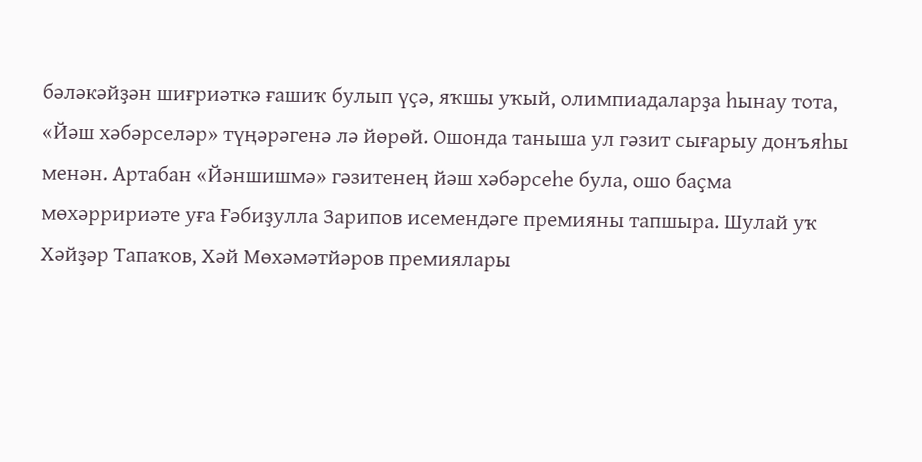бәләкәйҙән шиғриәткә ғашиҡ булып үҫә, яҡшы уҡый, олимпиадаларҙа һынау тота, «Йәш хәбәрселәр» түңәрәгенә лә йөрөй. Ошонда таныша ул гәзит сығарыу донъяһы менән. Артабан «Йәншишмә» гәзитенең йәш хәбәрсеһе була, ошо баҫма мөхәрририәте уға Ғәбиҙулла Зарипов исемендәге премияны тапшыра. Шулай уҡ Хәйҙәр Тапаҡов, Хәй Мөхәмәтйәров премиялары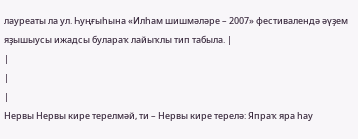лауреаты ла ул. Һуңғыһына «Илһам шишмәләре – 2007» фестивалендә әүҙем яҙышыусы ижадсы булараҡ лайыҡлы тип табыла. |
|
|
|
Нервы Нервы кире терелмәй, ти – Нервы кире терелә: Япраҡ яра һау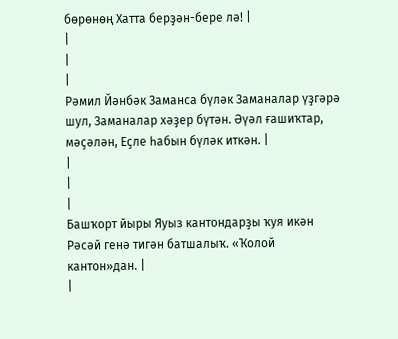бөрөнөң Хатта берҙән-бере лә! |
|
|
|
Рәмил Йәнбәк Заманса бүләк Заманалар үҙгәрә шул, Заманалар хәҙер бүтән. Әүәл ғашиҡтар, мәҫәлән, Еҫле һабын бүләк иткән. |
|
|
|
Башҡорт йыры Яуыз кантондарҙы ҡуя икән Рәсәй генә тигән батшалыҡ. «Ҡолой кантон»дан. |
|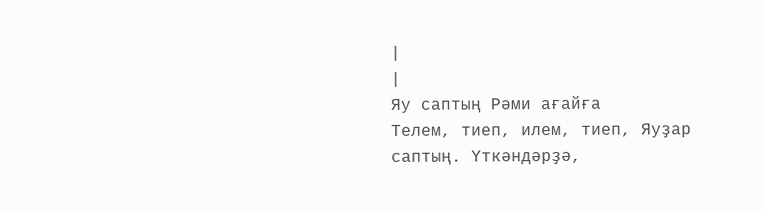|
|
Яу саптың Рәми ағайға
Телем, тиеп, илем, тиеп, Яуҙар саптың. Үткәндәрҙә,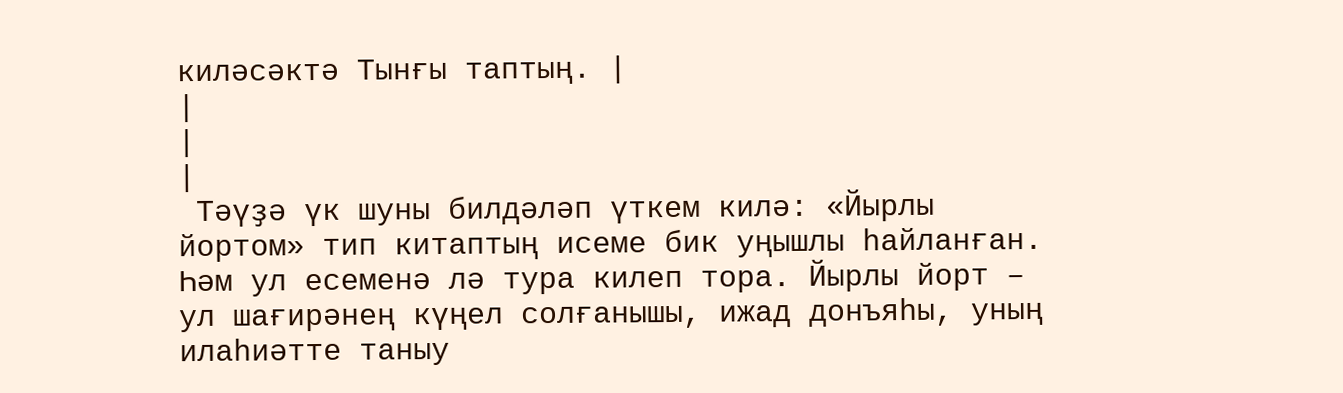киләсәктә Тынғы таптың. |
|
|
|
 Тәүҙә үк шуны билдәләп үткем килә: «Йырлы йортом» тип китаптың исеме бик уңышлы һайланған. Һәм ул есеменә лә тура килеп тора. Йырлы йорт – ул шағирәнең күңел солғанышы, ижад донъяһы, уның илаһиәтте таныу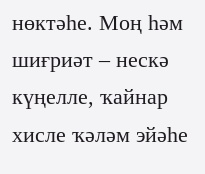нөктәһе. Моң һәм шиғриәт – нескә күңелле, ҡайнар хисле ҡәләм эйәһе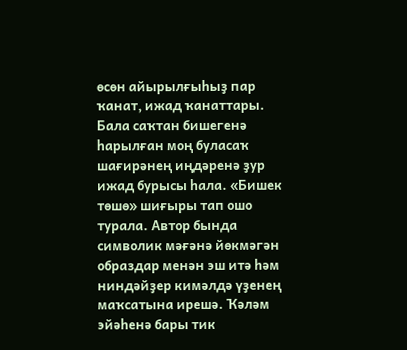өсөн айырылғыһыҙ пар ҡанат, ижад ҡанаттары. Бала саҡтан бишегенә һарылған моң буласаҡ шағирәнең иңдәренә ҙур ижад бурысы һала. «Бишек төшө» шиғыры тап ошо турала. Автор бында символик мәғәнә йөкмәгән образдар менән эш итә һәм ниндәйҙер кимәлдә үҙенең маҡсатына ирешә. Ҡәләм эйәһенә бары тик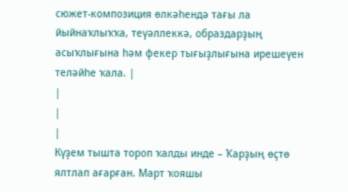сюжет-композиция өлкәһендә тағы ла йыйнаҡлыҡҡа, теүәллеккә, образдарҙың асыҡлығына һәм фекер тығыҙлығына ирешеүен теләйһе ҡала. |
|
|
|
Күҙем тышта тороп ҡалды инде – Ҡарҙың өҫтө ялтлап ағарған. Март ҡояшы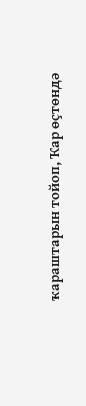ҡараштарын тойоп, Ҡар өҫтөндә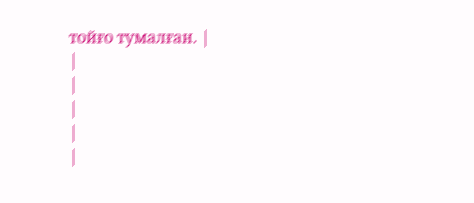тойғо тумалған. |
|
|
|
|
|